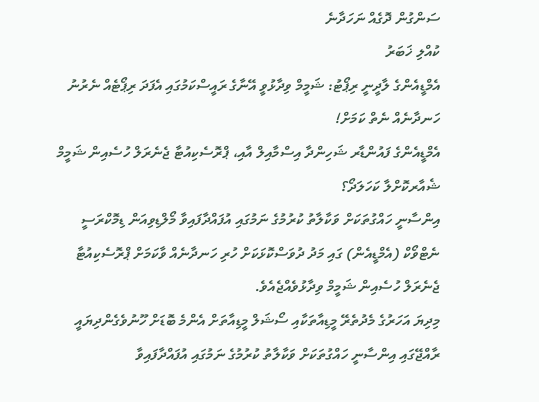ސަންގުން ދޮގެއް ނަހަދާނެ
ކުއްލި ޚަބަރު
އެމްޑީއެންގެ ލާދީނީ ރިޕޯޓު: ޝަމީމް ވިދާޅުވީ އޭނާގެ ރައީސްކަމުގައި އެފަދަ ރިޕޯޓެއް ނެރުނު ހަނދާނެއް ނެތް ކަމަށް!
އެމްޑީއެންގެ ފައުންޑާރ ޝަހިންދާ އިސްމާއިލް އާއި، ޕްރޮސެކިއުޓާ ޖެނެރަލް ހުސެއިން ޝަމީމް
ޝެއާރކޮށްލާ ކަހަލަދޯ؟
އިންސާނީ ހައްގުތަކަށް ވަކާލާތު ކުރުމުގެ ނަމުގައި އުފައްދާފައިވާ މޯލްޑިވިއަން ޑިމޮކްރަސީ ނެޓްވޯކް (އެމްޑީއެން) ގައި މަދު ދުވަސްކޮޅަކަށް ހުރި ހަނދާނެއް ވާކަމަށް ޕްރޮސެކިއުޓާ ޖެނެރަލް ހުސެއިން ޝަމީމް ވިދާޅުވެއްޖެއެވެ.
މިދިޔަ އަހަރުގެ މެދުތެރޭ މީޑިއާތަކާއި ސޯޝަލް މީޑިއާތަށް އެންމެ ބޮޑަށް ހޫނުވެގެންދިޔައީ ރާއްޖޭގައި އިންސާނީ ހައްގުތަކަށް ވަކާލާތު ކުރުމުގެ ނަމުގައި އުފައްދާފައިވާ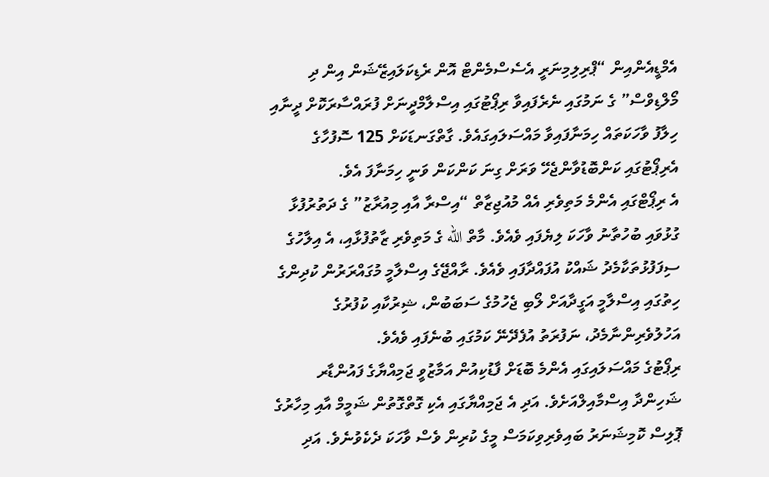އެމްޑީއެންއިން “ޕްރިލިމިނަރީ އެސެސްމެންޓް އޮން ރެޑިކަލައިޒޭޝަން އިން ދި މޯލްޑިވްސް” ގެ ނަމުގައި ނެރެފައިވާ ރިޕޯޓުގައި އިސްލާމްދީނަށް ފުރައްސާރަކޮށް ދީނާއި ހިލާފު ވާހަކަތައް ހިމަނާފައިވާ މައްސަލައިގައެވެ. ގާތްގަނޑަކަށް 125 ސޮފުހާގެ އެރިޕޯޓުގައި ކަންބޮޑުވާންޖެހޭ ވަރަށް ގިނަ ކަންކަން ވަނީ ހިމަނާފަ އެވެ.
އެ ރިޕޯޓްގައި އެންމެ މަތިވެރި އެއް މުއުޖިޒާތް “އިސްރާ އާއި މިއުރާޒު” ގެ ދަތުރުފުޅާ ގުޅުވައި ބުހުތާނު ވާހަކަ ލިޔެފައި ވެއެވެ. މާތް الله ގެ މަތިވެރި ޒާތުފުޅާއި، އެ އިލާހުގެ ސިފަފުޅުތަކާމެދު ޝައްކު އުފައްދާފައި ވެއެވެ. ރާއްޖޭގެ އިސްލާމީ މުގައްރަރުން ކުދިންގެ ހިތުގައި އިސްލާމީ އަގީދާއަށް ލޯބި ޖެހުމުގެ ސަބަބުން، ޝިރުކާއި ކުފުރުގެ އަހުލުވެރިންނާމެދު، ނަފުރަތު އުފެދޭނޭ ކަމުގައި ބުނެފައި ވެއެވެ.
ރިޕޯޓުގެ މައްސަލައިގައި އެންމެ ބޮޑަށް ފާޑުކިއުން އަމާޒުވީ ޖަމިއްޔާގެ ފައުންޑާރ ޝަހިންދާ އިސްމާއިލްއަށެވެ. އަދި އެ ޖަމިއްޔާގައި އެކި ގޮތްގޮތުން ޝަމީމް އާއި މިހާރުގެ ޕޮލިސް ކޮމިޝަނަރު ބައިވެރިވިކަމަސް މީގެ ކުރިން ވެސް ވާހަކަ ދެކެވުނެވެ. އަދި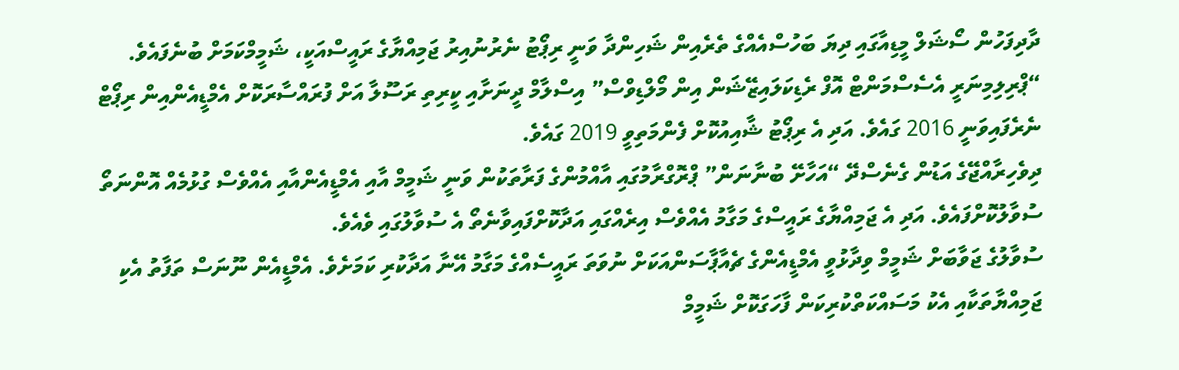ދާދިފަހުން ސޯޝަލް މީޑިއާގައި ދިޔަ ބަހުސްއެއްގެ ތެރެއިން ޝަހިންދާ ވަނީ ރިޕޯޓު ނެރުނުއިރު ޖަމިއްޔާގެ ރައީސްއަކީ، ޝަމީމްކަމަށް ބުނެފައެވެ.
“ޕްރިލިމިނަރީ އެސެސްމަންޓް އޮފް ރެޑިކަލައިޒޭޝަން އިން މޯލްޑިވްސް” އިސްލާމް ދީނަށާއި ކީރިތި ރަސޫލާ އަށް ފުރައްސާރަކޮށް އެމްޑީއެންއިން ރިޕޯޓް ނެރެފައިވަނީ 2016 ގައެވެ. އަދި އެ ރިޕޯޓު ޝާއިއުކޮށް ފެންމަތިވީ 2019 ގައެވެ.
ދިވެހިރާއްޖޭގެ އަޑުން ގެނެސްދޭ “އަހާށޭ ބުނާނަން” ޕްރޮގްރާމުގައި އާއްމުންގެ ފަރާތަކުން ވަނީ ޝަމީމް އާއި އެމްޑީއެންއާއި އެއްވެސް ގުޅުމެއް އޮންނަތޯ ސުވާލުކޮށްފައެވެ. އަދި އެ ޖަމިއްޔާގެ ރައީސްގެ މަގާމު އެއްވެސް އިރެއްގައި އަދާކޮށްފައިވާނެތޯ އެ ސުވާލުގައި ވެއެވެ.
ސުވާލުގެ ޖަވާބަށް ޝަމީމް ވިދާޅުވީ އެމްޑީއެންގެ ޗެއާޕާސަންއަކަށް ނުވަތަ ރައީސެއްގެ މަގާމު އޭނާ އަދާކުރި ކަމަށެވެ. އެމްޑީއެން ނޫނަސް ތަފާތު އެކި ޖަމިއްޔާތަކާއި އެކު މަސައްކަތްކުރިކަން ފާހަގަކޮށް ޝަމީމް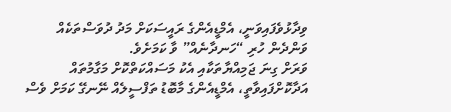ވިދާޅުވެފައިވަނީ، އެމްޑީއެންގެ ރައީސަކަށް މަދު ދުވަސްތަކެއް ވަންދެން ހުރި “ހަނދާނެއް” ވާ ކަމަށެވެ.
ވަރަށް ގިނަ ޖަމިއްޔާތަކާއި އެކު މަސައްކަތްކޮށް މަގާމުތައް އަދާކޮށްފައިވާތީ، އެމްޑީއެންގެ މާބޮޑު ތަފްސީލެއް ނޭނގޭ ކަމަށް ވެސް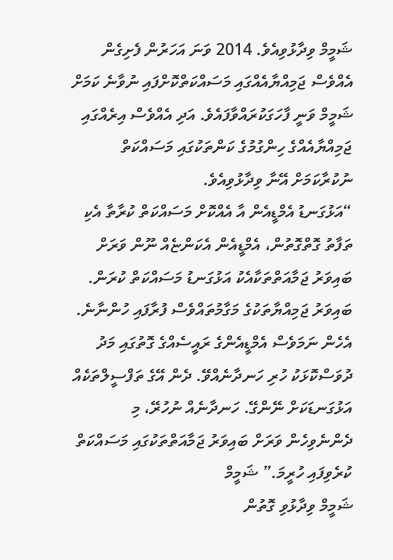ޝަމީމް ވިދާޅުވިއެވެ. 2014 ވަނަ އަހަރުން ފެށިގެން އެއްވެސް ޖަމިއްޔާއެއްގައި މަސައްކަތްކޮށްފައި ނުވާނެ ކަމަށް ޝަމީމް ވަނީ ފާހަގަކުރައްވާފައެވެ. އަދި އެއްވެސް އިރެއްގައި ޖަމިއްޔާއެއްގެ ހިންގުމުގެ ކަންތަކުގައި މަސައްކަތް ނުކުރާކަމަށް އޭނާ ވިދާޅުވިއެވެ.
“އަޅުގަނޑު އެމްޑީއެން އާ އެއްކޮށް މަސައްކަތް ކުރާތާ އެކި ތަފާތު ގޮތްގޮތުން، އެމްޑީއެން އެކަންޏެއް ނޫން ވަރަށް ބައިވަރު ޖަމާއަތްތަކާއެކު އަޅުގަނޑު މަސައްކަތް ކުރަން. ބައިވަރު ޖަމިއްޔާތަކުގެ މަގާމުތައްވެސް ފުރާފައި ހުންނާނެ. އެހެން ނަމަވެސް އެމްޑީއެންގެ ރައީސެއްގެ ގޮތުގައި މަދު ދުވަސްކޮޅަކު ހުރި ހަނދާނެއްވޭ. ދެން އޭގެ ތަފްސީލްތަކެއް އަޅުގަނޑަކަށް ނޭންގޭ. ހަނދާނެއް ނުހުރޭ، މި ދެންނެވިހެން ވަރަށް ބައިވަރު ޖަމާއަތްތަކުގައި މަސައްކަތް ކުރެވިފައި ހުރީމަ.” ޝަމީމް
ޝަމީމް ވިދާޅުވި ގޮތުން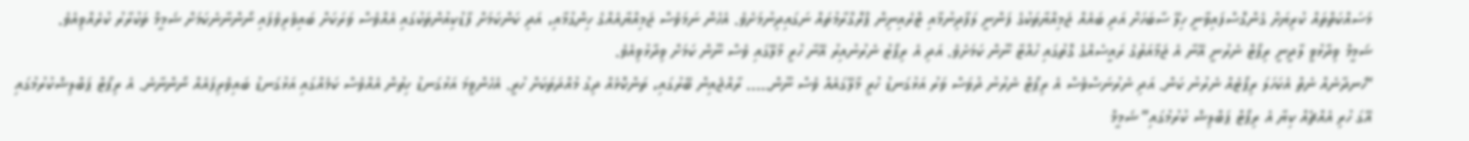މަސައްކަތްތައް ކުރިޔަށް ގެންގޮސްފައިވާނީ ހިލޭ ސާބަހަށް އަދި ބައެއް ޖަމިއްޔާތަކުގެ ފަންނީ ލަފާދިނުމާއި ޓްރެއިނިން ޕްރޮގްރާމުތައް ނަގައިދިނުމަށެވެ. އެހެން ނަމަވެސް ޖަމިއްޔާއެއްގެ ހިންގުމާއި، އަދި ކަންކަމަށް ފާޑުކިއުންތަކުގައި އެއްވެސް ވަރަކަށް ބައިވެރިވެފައި ނޯންނާނެކަމަށް ޝަމީމް ތަކުރާރު ކުރެއްވިއެވެ.
ޝަމީމް ވިދާޅުވީ ލާދީނީ ރިޕޯޓް ނެރުނީ އޭނާ އެ ޖަމާއަތުގެ ރައީސެއްގެ ގޮތުގައި ހުއްޓާ ނޫން ކަމަށެވެ. އަދި އެ ރިޕޯޓު ނެރުނުއިރު އޭނާ ހުރީ މާލޭގައި ވެސް ނޫން ކަމަށް ވިދާޅުވިއެވެ.
“ހަނދާނެއް ނެތް އެކަހަލަ ރިޕޯޓެއް ނެރުނު ކަން. އަދި ނެރުނަސްވެސް އެ ރިޕޯޓް ނެރުނު ދުވަސް ވަރު އަޅުގަނޑު ހުރީ މާލޭގައެއް ވެސް ނޫން….. ރާއްޖެއިން ބޭރުގައި، ތަންކޮޅެއް ދިގު މުއްދަތަކަށް ހުރީ. އެހެންވީމަ އަޅުގަނޑު ހިތުން އެއްވެސް ކަމެއްގައި އަޅުގަނޑު ބައިވެރިފައެއް ނޯންނާނެ. އެ ރިޕޯޓް ޕަބްލިޝްކުރުމުގައި އޭގަ ހުރި އެއްޗެއް ކިޔާ އެ ރިޕޯޓް ޕަބްލިޝް ކުރުމުގައި” ޝަމީމް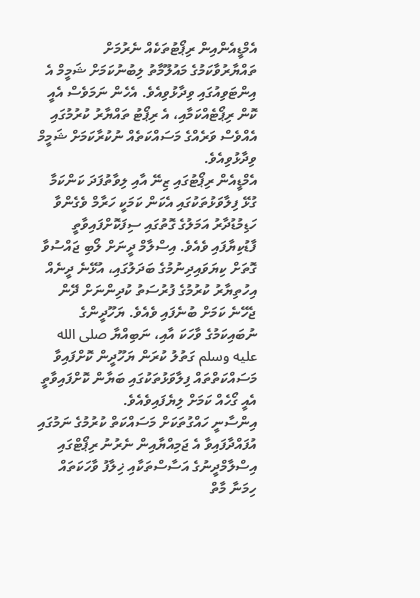އެމްޑީއެންއިން ރިޕޯޓުތަކެއް ނެރުމަށް ތައްޔާރުވާކަމުގެ މައުލޫމާތު ލިބުނުކަމަށް ޝަމީމް އެ އިންޓަވިއުގައި ވިދާޅުވިއެވެ. އެހެން ނަމަވެސް އެއީ ކޮން ރިޕޯޓެއްކަމާއި، އެ ރިޕޯޓު ތައްޔާރު ކުރުމުގައި އެއްވެސް ވަރެއްގެ މަސައްކަތެއް ނުކުރާކަމަށް ޝަމީމް ވިދާޅުވިއެވެ.
އެމްޑީއެން ރިޕޯޓުގައި ޒިނޭ އާއި ލިވާތުފަދަ ކަންކަމާ ގުޅޭ ފިލާވަޅުތަކުގައި އެކަން ކަމަކީ ހަރާމް ވެގެންވާ ހަޑިމުޑުދާރު އަމަލުގެ ގޮތުގައި ސިފަކޮށްފައިވާތީ ފާޑުކިޔާފައި ވެއެވެ. އިސްލާމް ދީނަށް ލޯބި ޖައްސުވާ ގޮތަށް ކިޔަވައިދިނުމުގެ ބަދަލުގައި، އުޅޭނެ ދީނެއް އިހުތިޔާރު ކުރުމުގެ ފުރުސަތު ކުދިންނަށް ދޭން ޖެހޭނެ ކަމަށް ބުނެފައި ވެއެވެ. ޔަހޫދީންގެ ނުބައިކަމުގެ ވާހަކަ އާއި، ނަބިއްޔާ صلى الله عليه وسلم ގަތުލު ކުރަން ޔަހޫދީން ކޮށްފައިވާ މަސައްކަތްތައް ފިލާވަޅުތަކުގައި ބަޔާން ކޮށްފައިވާތީ އެއީ ގޯހެއް ކަމަށް ލިޔެފައިވެއެވެ.
އިންސާނީ ހައްގުތަކަށް މަސައްކަތް ކުރުމުގެ ނަމުގައި އުފައްދާފައިވާ އެ ޖަމިއްޔާއިން ނެރުނު ރިޕޯޓްގައި އިސްލާމްދީނުގެ އަސާސްތަކާއި ޚިލާފު ވާހަކަތައް ހިމަނާ މާތް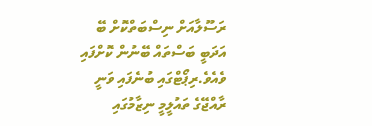ރަސޫލާއަށް ނިސްބަތްކޮށް ބޭ އަދަބީ ބަސްތައް ބޭނުން ކޮށްފައި ވެއެވެ.ރިޕޯޓްގައި ބުނެފައި ވަނީ ރާއްޖޭގެ ތައުލީމީ ނިޒާމުގައި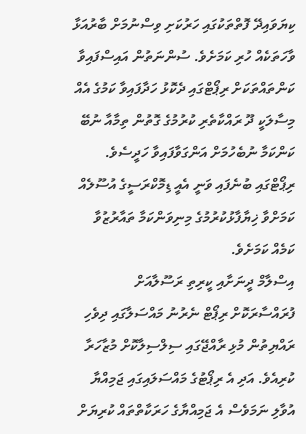ކިޔަވައިދޭ ފޮތްތަކުގައި ހަރުކަށި ވިސްނުމަށް ބާރުއަޅާ ވާހަތަކެއް ހުރި ކަމަށެވެ. ސުންނަތުން އައިސްފައިވާ ކަންތައްތަކަށް ރިޕޯޓްގައި ދެކޮޅު ހަދާފައިވާ ކަމުގެ އެއް މިސާލަކީ ދޫ ރައްކާތެރި ކުރުމުގެ ގޮތުން ތިމާއާ ނުބޭ ކަންކަމާ ނުބެހުމަށް އަންގަވާފައިވާ ހަދީސެވެ. ރިޕޯޓްގައި ބުނެފައި ވަނީ އެއީ ޑިމޮކްރަސީގެ އުސޫލެއް ކަމަށްވާ ޚިޔާފާޅުކުރުމުގެ މިނިވަންކަމާ ތައާރުޒުވާ ކަމެއް ކަމަށެވެ.
އިސްލާމް ދީނަށާއި ކީރިތި ރަސޫލާއަށް ފުރައްސާރަކޮށް ރިޕޯޓް ނެރުނު މައްސަލާގައި ދިވެހި ރައްޔިތުން މުޅި ރާއްޖޭގައި ސިލްސިލާކޮށް މުޒާހަރާ ކުރިއެވެ. އަދި އެ ރިޕޯޓުގެ މައްސަލައިގައި ޖަމިއްޔާ އުވާލި ނަމަވެސް އެ ޖަމިއްޔާގެ ހަރަކާތްތައް ކުރިޔަށް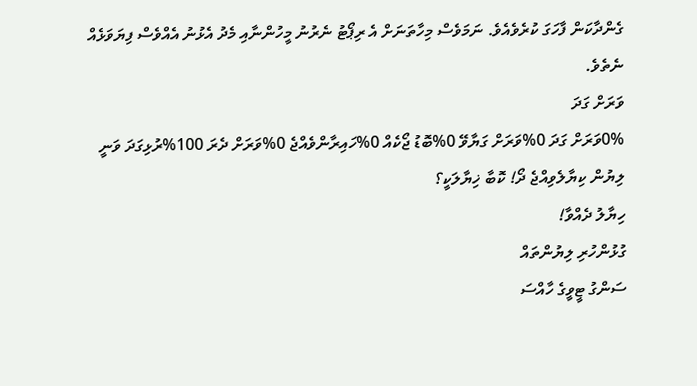ގެންދާކަން ފާހަގަ ކުރެވެއެވެ. ނަމަވެސް މިހާތަނަށް އެ ރިޕޯޓު ނެރުނު މީހުންނާއި މެދު އެޅުނު އެއްވެސް ފިޔަވަޅެއް ނެތެވެ.
ވަރަށް ގަދަ
0%ވަރަށް ގަދަ 0%ވަރަށް ގަޔާވޭ 0%ބޮޑު ޖޯކެއް 0%ހައިރާންވެއްޖެ 0%ވަރަށް ދެރަ 100%ރުޅިގަދަ ވަނީ
ލިޔުން ކިޔާލެވިއްޖެ ދޯ! ކޮބާ ޚިޔާލަކީ؟
ހިޔާލު ދެއްވާ!
ގުޅުންހުރި ލިޔުންތައް
ސަންގު ޓީވީގެ ހާއްސަ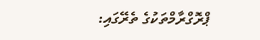ޕްރޮގްރާމްތަކުގެ ތެރޭގައި: